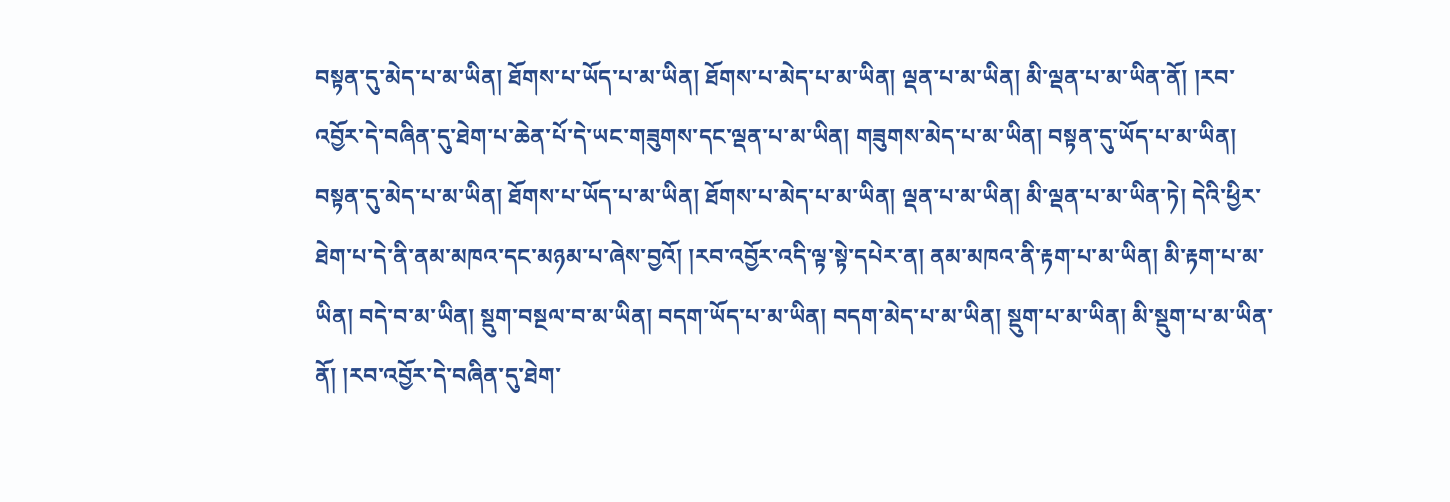བསྟན་དུ་མེད་པ་མ་ཡིན། ཐོགས་པ་ཡོད་པ་མ་ཡིན། ཐོགས་པ་མེད་པ་མ་ཡིན། ལྡན་པ་མ་ཡིན། མི་ལྡན་པ་མ་ཡིན་ནོ། །རབ་འབྱོར་དེ་བཞིན་དུ་ཐེག་པ་ཆེན་པོ་དེ་ཡང་གཟུགས་དང་ལྡན་པ་མ་ཡིན། གཟུགས་མེད་པ་མ་ཡིན། བསྟན་དུ་ཡོད་པ་མ་ཡིན། བསྟན་དུ་མེད་པ་མ་ཡིན། ཐོགས་པ་ཡོད་པ་མ་ཡིན། ཐོགས་པ་མེད་པ་མ་ཡིན། ལྡན་པ་མ་ཡིན། མི་ལྡན་པ་མ་ཡིན་ཏེ། དེའི་ཕྱིར་ཐེག་པ་དེ་ནི་ནམ་མཁའ་དང་མཉམ་པ་ཞེས་བྱའོ། །རབ་འབྱོར་འདི་ལྟ་སྟེ་དཔེར་ན། ནམ་མཁའ་ནི་རྟག་པ་མ་ཡིན། མི་རྟག་པ་མ་ཡིན། བདེ་བ་མ་ཡིན། སྡུག་བསྔལ་བ་མ་ཡིན། བདག་ཡོད་པ་མ་ཡིན། བདག་མེད་པ་མ་ཡིན། སྡུག་པ་མ་ཡིན། མི་སྡུག་པ་མ་ཡིན་ནོ། །རབ་འབྱོར་དེ་བཞིན་དུ་ཐེག་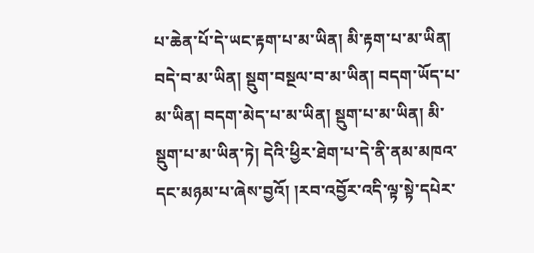པ་ཆེན་པོ་དེ་ཡང་རྟག་པ་མ་ཡིན། མི་རྟག་པ་མ་ཡིན། བདེ་བ་མ་ཡིན། སྡུག་བསྔལ་བ་མ་ཡིན། བདག་ཡོད་པ་མ་ཡིན། བདག་མེད་པ་མ་ཡིན། སྡུག་པ་མ་ཡིན། མི་སྡུག་པ་མ་ཡིན་ཏེ། དེའི་ཕྱིར་ཐེག་པ་དེ་ནི་ནམ་མཁའ་དང་མཉམ་པ་ཞེས་བྱའོ། །རབ་འབྱོར་འདི་ལྟ་སྟེ་དཔེར་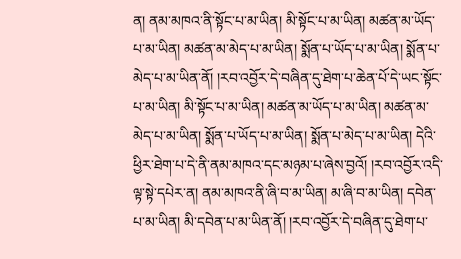ན། ནམ་མཁའ་ནི་སྟོང་པ་མ་ཡིན། མི་སྟོང་པ་མ་ཡིན། མཚན་མ་ཡོད་པ་མ་ཡིན། མཚན་མ་མེད་པ་མ་ཡིན། སྨོན་པ་ཡོད་པ་མ་ཡིན། སྨོན་པ་མེད་པ་མ་ཡིན་ནོ། །རབ་འབྱོར་དེ་བཞིན་དུ་ཐེག་པ་ཆེན་པོ་དེ་ཡང་སྟོང་པ་མ་ཡིན། མི་སྟོང་པ་མ་ཡིན། མཚན་མ་ཡོད་པ་མ་ཡིན། མཚན་མ་མེད་པ་མ་ཡིན། སྨོན་པ་ཡོད་པ་མ་ཡིན། སྨོན་པ་མེད་པ་མ་ཡིན། དེའི་ཕྱིར་ཐེག་པ་དེ་ནི་ནམ་མཁའ་དང་མཉམ་པ་ཞེས་བྱའོ། །རབ་འབྱོར་འདི་ལྟ་སྟེ་དཔེར་ན། ནམ་མཁའ་ནི་ཞི་བ་མ་ཡིན། མ་ཞི་བ་མ་ཡིན། དབེན་པ་མ་ཡིན། མི་དབེན་པ་མ་ཡིན་ནོ། །རབ་འབྱོར་དེ་བཞིན་དུ་ཐེག་པ་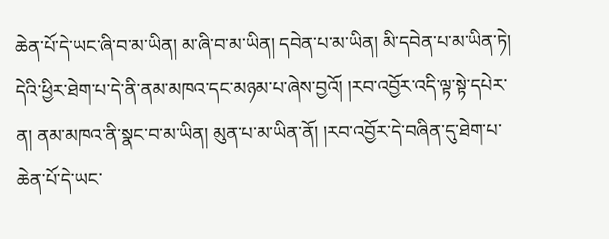ཆེན་པོ་དེ་ཡང་ཞི་བ་མ་ཡིན། མ་ཞི་བ་མ་ཡིན། དབེན་པ་མ་ཡིན། མི་དབེན་པ་མ་ཡིན་ཏེ། དེའི་ཕྱིར་ཐེག་པ་དེ་ནི་ནམ་མཁའ་དང་མཉམ་པ་ཞེས་བྱའོ། །རབ་འབྱོར་འདི་ལྟ་སྟེ་དཔེར་ན། ནམ་མཁའ་ནི་སྣང་བ་མ་ཡིན། མུན་པ་མ་ཡིན་ནོ། །རབ་འབྱོར་དེ་བཞིན་དུ་ཐེག་པ་ཆེན་པོ་དེ་ཡང་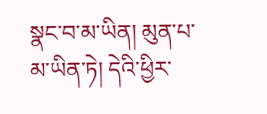སྣང་བ་མ་ཡིན། མུན་པ་མ་ཡིན་ཏེ། དེའི་ཕྱིར་